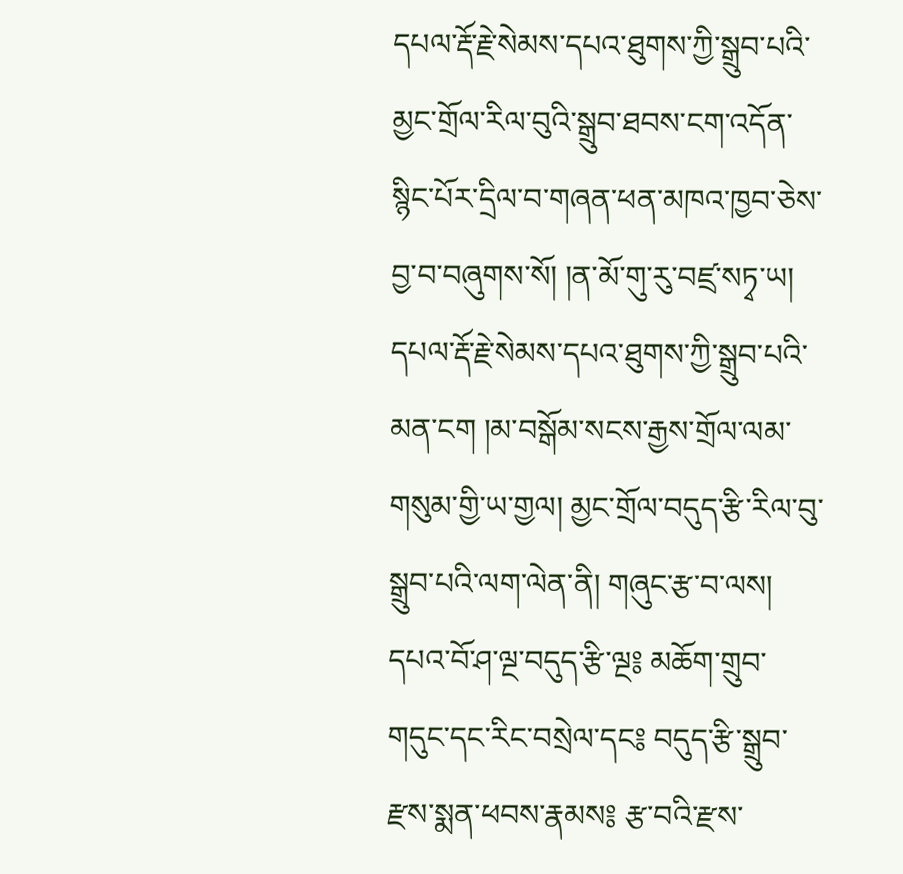དཔལ་རྡོ་རྗེ་སེམས་དཔའ་ཐུགས་ཀྱི་སྒྲུབ་པའི་མྱང་གྲོལ་རིལ་བུའི་སྒྲུབ་ཐབས་ངག་འདོན་སྙིང་པོར་དྲིལ་བ་གཞན་ཕན་མཁའ་ཁྱབ་ཅེས་བྱ་བ་བཞུགས་སོ། །ན་མོ་གུ་རུ་བཛྲ་སཏྭ་ཡ། དཔལ་རྡོ་རྗེ་སེམས་དཔའ་ཐུགས་ཀྱི་སྒྲུབ་པའི་མན་ངག །མ་བསྒོམ་སངས་རྒྱས་གྲོལ་ལམ་གསུམ་གྱི་ཡ་གྱལ། མྱང་གྲོལ་བདུད་རྩི་རིལ་བུ་སྒྲུབ་པའི་ལག་ལེན་ནི། གཞུང་རྩ་བ་ལས། དཔའ་བོ་ཤ་ལྔ་བདུད་རྩི་ལྔ༔ མཆོག་གྲུབ་གདུང་དང་རིང་བསྲེལ་དང༔ བདུད་རྩི་སྒྲུབ་རྫས་སྨན་ཕབས་རྣམས༔ རྩ་བའི་རྫས་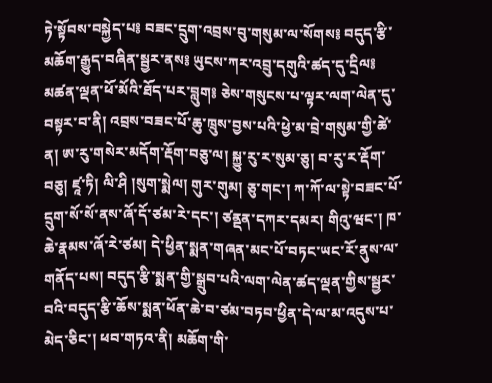ཏེ་སྟོབས་བསྐྱེད་པ༔ བཟང་དྲུག་འབྲས་བུ་གསུམ་ལ་སོགས༔ བདུད་རྩི་མཆོག་རྒྱུད་བཞིན་སྦྱར་ནས༔ ཡུངས་ཀར་འབྲུ་དགུའི་ཚད་དུ་དྲིལ༔ མཚན་ལྡན་ཕོ་མོའི་ཐོད་པར་བླུག༔ ཅེས་གསུངས་པ་ལྟར་ལག་ལེན་དུ་བསྟར་བ་ནི། འབྲས་བཟང་པོ་ཆུ་ཁྲུས་བྱས་པའི་ཕྱེ་མ་བྲེ་གསུམ་གྱི་ཚེ་ན། ཨ་རུ་གསེར་མདོག་རྡོག་བཅུ་ལ། སྐྱུ་རུ་ར་སུམ་ཅུ། བ་རུ་ར་རྡོག་བཅུ། ཛཱ་ཏི། ལི་ཤི །སུག་སྨེལ། གུར་གུམ། ཅུ་གང་། ཀ་ཀོ་ལ་སྟེ་བཟང་པོ་དྲུག་སོ་སོ་ནས་ཞོ་དོ་ཙམ་རེ་དང་། ཙནྡན་དཀར་དམར། གིའུ་ཝང་། ཁ་ཆེ་རྣམས་ཞོ་རེ་ཙམ། དེ་ཕྱིན་སྨན་གཞན་མང་པོ་བཏང་ཡང་རོ་ནུས་ལ་གནོད་པས། བདུད་རྩི་སྨན་གྱི་སྒྲུབ་པའི་ལག་ལེན་ཚད་ལྡན་གྱིས་སྦྱར་བའི་བདུད་རྩི་ཆོས་སྨན་ཕོན་ཆེ་བ་ཙམ་བཏབ་ཕྱིན་དེ་ལ་མ་འདུས་པ་མེད་ཅིང་། ཕབ་གཏའ་ནི། མཆོག་གི་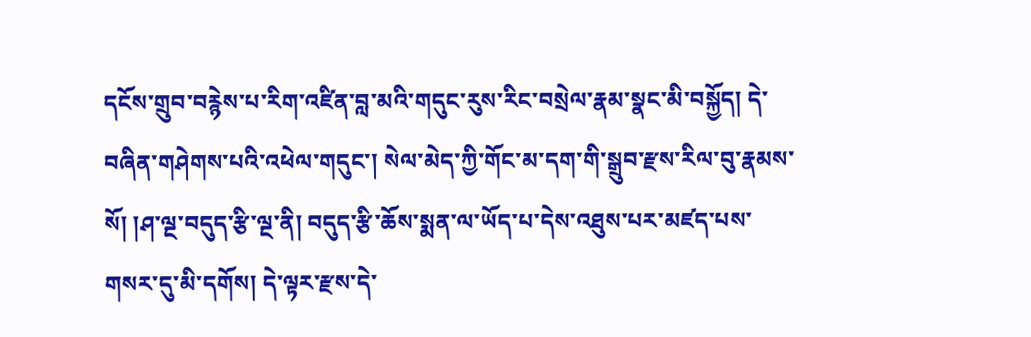དངོས་གྲུབ་བརྙེས་པ་རིག་འཛིན་བླ་མའི་གདུང་རུས་རིང་བསྲེལ་རྣམ་སྣང་མི་བསྐྱོད། དེ་བཞིན་གཤེགས་པའི་འཕེལ་གདུང་། སེལ་མེད་ཀྱི་གོང་མ་དག་གི་སྒྲུབ་རྫས་རིལ་བུ་རྣམས་སོ། །ཤ་ལྔ་བདུད་རྩི་ལྔ་ནི། བདུད་རྩི་ཆོས་སྨན་ལ་ཡོད་པ་དེས་འཐུས་པར་མཛད་པས་གསར་དུ་མི་དགོས། དེ་ལྟར་རྫས་དེ་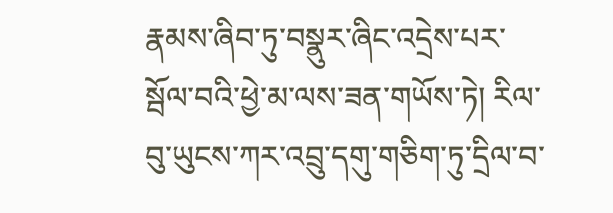རྣམས་ཞིབ་ཏུ་བསྣུར་ཞིང་འདྲེས་པར་སྦོལ་བའི་ཕྱེ་མ་ལས་ཟན་གཡོས་ཏེ། རིལ་བུ་ཡུངས་ཀར་འབྲུ་དགུ་གཅིག་ཏུ་དྲིལ་བ་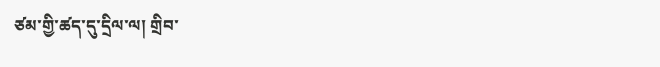ཙམ་གྱི་ཚད་དུ་དྲིལ་ལ། གྲིབ་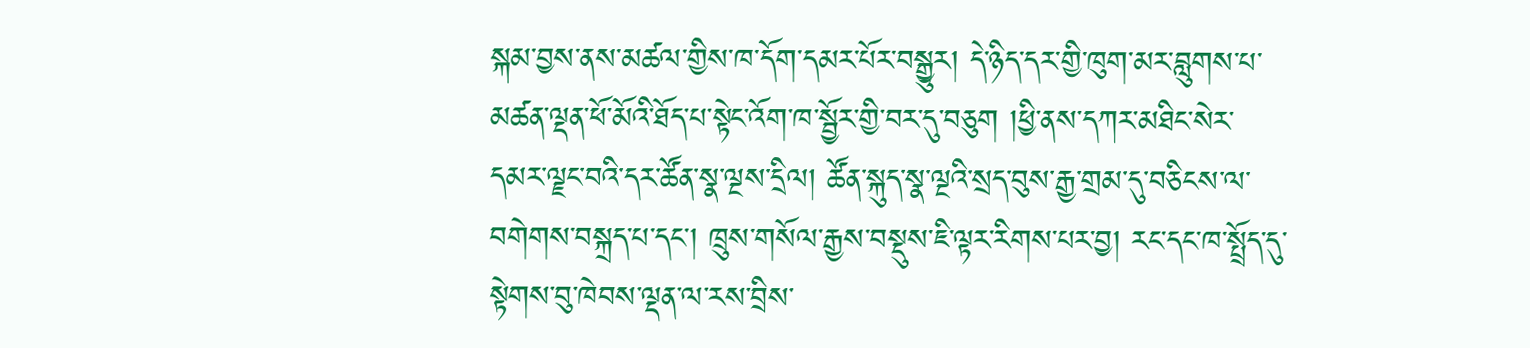སྐམ་བྱས་ནས་མཚལ་གྱིས་ཁ་དོག་དམར་པོར་བསྒྱུར། དེ་ཉིད་དར་གྱི་ཁུག་མར་བླུགས་པ་མཚན་ལྡན་ཕོ་མོའི་ཐོད་པ་སྟེང་འོག་ཁ་སྦྱོར་གྱི་བར་དུ་བཅུག །ཕྱི་ནས་དཀར་མཐིང་སེར་དམར་ལྗང་བའི་དར་ཚོན་སྣ་ལྔས་དྲིལ། ཚོན་སྐུད་སྣ་ལྔའི་སྲད་བུས་རྒྱ་གྲམ་དུ་བཅིངས་ལ་བགེགས་བསྐྲད་པ་དང་། ཁྲུས་གསོལ་རྒྱས་བསྡུས་ཇི་ལྟར་རིགས་པར་བྱ། རང་དང་ཁ་སྤྲོད་དུ་སྟེགས་བུ་ཁེབས་ལྡན་ལ་རས་བྲིས་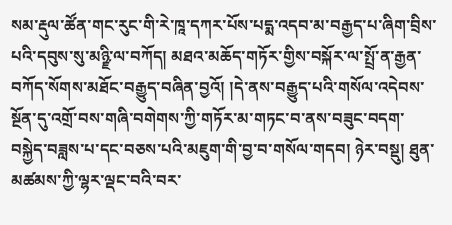སམ་རྡུལ་ཚོན་གང་རུང་གི་རེ་ཁཱ་དཀར་པོས་པདྨ་འདབ་མ་བརྒྱད་པ་ཞིག་བྲིས་པའི་དབུས་སུ་མཉྫི་ལ་བཀོད། མཐའ་མཆོད་གཏོར་གྱིས་བསྐོར་ལ་སྤྲོ་ན་རྒྱན་བཀོད་སོགས་མཐོང་བརྒྱུད་བཞིན་བྱའོ། །དེ་ནས་བརྒྱུད་པའི་གསོལ་འདེབས་སྔོན་དུ་འགྲོ་བས་གཞི་བགེགས་ཀྱི་གཏོར་མ་གཏང་བ་ནས་བཟུང་བདག་བསྐྱེད་བཟླས་པ་དང་བཅས་པའི་མཇུག་གི་བྱ་བ་གསོལ་གདབ། ཉེར་བསྡུ། ཐུན་མཚམས་ཀྱི་ལྷར་ལྡང་བའི་བར་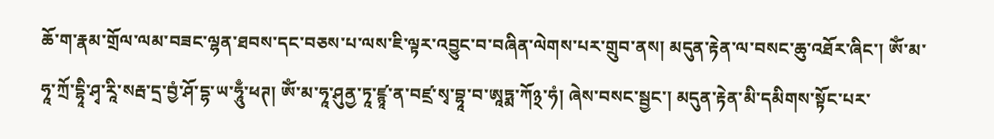ཆོ་ག་རྣམ་གྲོལ་ལམ་བཟང་ལྷན་ཐབས་དང་བཅས་པ་ལས་ཇི་ལྟར་འབྱུང་བ་བཞིན་ལེགས་པར་གྲུབ་ནས། མདུན་རྟེན་ལ་བསང་ཆུ་འཐོར་ཞིང་། ཨོཾ་མ་ཧཱ་ཀྲོ་དྷཱི་ཤྭ་རཱི་སརྦ་དྲ་བྱཾ་ཤོ་དྷ་ཡ་ཧཱུྃ་ཕཊ། ཨོཾ་མ་ཧཱ་ཤུནྱ་ཏཱ་ཛྙཱ་ན་བཛྲ་སྭ་བྷཱ་བ་ཨཱཏྨ་ཀོ྅་ཧཾ། ཞེས་བསང་སྦྱང་། མདུན་རྟེན་མི་དམིགས་སྟོང་པར་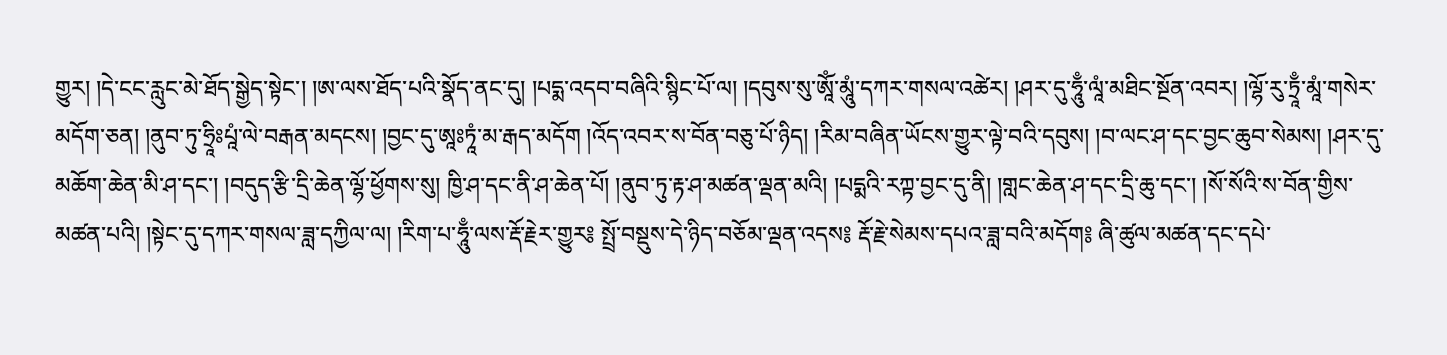གྱུར། །དེ་ངང་རླུང་མེ་ཐོད་སྒྱེད་སྟེང་། །ཨ་ལས་ཐོད་པའི་སྣོད་ནང་དུ། །པདྨ་འདབ་བཞིའི་སྙིང་པོ་ལ། །དབུས་སུ་ཨཱོཾ་མཱུཾ་དཀར་གསལ་འཚེར། །ཤར་དུ་ཧཱུྃ་ལཱཾ་མཐིང་སྔོན་འབར། །ལྷོ་རུ་ཏྲཱྃ་མཱཾ་གསེར་མདོག་ཅན། །ནུབ་ཏུ་ཧྲཱིཿཔཱཾ་ལེ་བརྒན་མདངས། །བྱང་དུ་ཨཱཿཏཱཾ་མ་རྒད་མདོག །འོད་འབར་ས་བོན་བཅུ་པོ་ཉིད། །རིམ་བཞིན་ཡོངས་གྱུར་ལྟེ་བའི་དབུས། །བ་ལང་ཤ་དང་བྱང་ཆུབ་སེམས། །ཤར་དུ་མཆོག་ཆེན་མི་ཤ་དང་། །བདུད་རྩི་དྲི་ཆེན་ལྷོ་ཕྱོགས་སུ། ཁྱི་ཤ་དང་ནི་ཤ་ཆེན་པོ། །ནུབ་ཏུ་རྟ་ཤ་མཚན་ལྡན་མའི། །པདྨའི་རཀྟ་བྱང་དུ་ནི། །གླང་ཆེན་ཤ་དང་དྲི་ཆུ་དང་། །སོ་སོའི་ས་བོན་གྱིས་མཚན་པའི། །སྟེང་དུ་དཀར་གསལ་ཟླ་དཀྱིལ་ལ། །རིག་པ་ཧཱུྃ་ལས་རྡོ་རྗེར་གྱུར༔ སྤྲོ་བསྡུས་དེ་ཉིད་བཅོམ་ལྡན་འདས༔ རྡོ་རྗེ་སེམས་དཔའ་ཟླ་བའི་མདོག༔ ཞི་ཚུལ་མཚན་དང་དཔེ་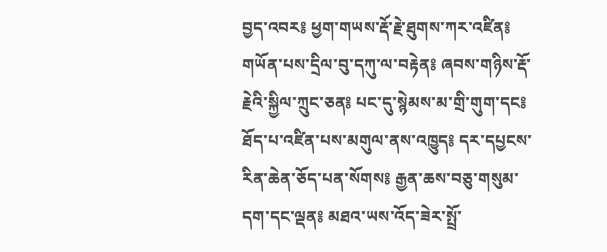བྱད་འབར༔ ཕྱག་གཡས་རྡོ་རྗེ་ཐུགས་ཀར་འཛིན༔ གཡོན་པས་དྲིལ་བུ་དཀུ་ལ་བརྟེན༔ ཞབས་གཉིས་རྡོ་རྗེའི་སྐྱིལ་ཀྲུང་ཅན༔ པང་དུ་སྙེམས་མ་གྲི་གུག་དང༔ ཐོད་པ་འཛིན་པས་མགུལ་ནས་འཁྱུད༔ དར་དཔྱངས་རིན་ཆེན་ཅོད་པན་སོགས༔ རྒྱན་ཆས་བཅུ་གསུམ་དག་དང་ལྡན༔ མཐའ་ཡས་འོད་ཟེར་སྤྲོ་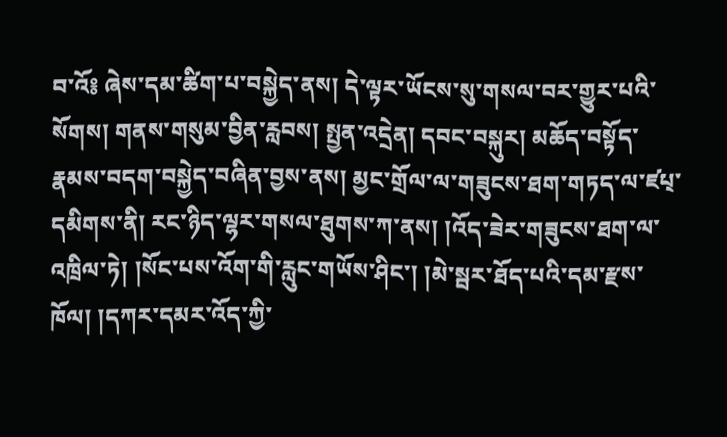བ་འོ༔ ཞེས་དམ་ཚིག་པ་བསྐྱེད་ནས། དེ་ལྟར་ཡོངས་སུ་གསལ་བར་གྱུར་པའི་སོགས། གནས་གསུམ་བྱིན་རླབས། སྤྱན་འདྲེན། དབང་བསྐུར། མཆོད་བསྟོད་རྣམས་བདག་བསྐྱེད་བཞིན་བྱས་ནས། མྱང་གྲོལ་ལ་གཟུངས་ཐག་གཏད་ལ་ཛཔ྄་དམིགས་ནི། རང་ཉིད་ལྷར་གསལ་ཐུགས་ཀ་ནས། །འོད་ཟེར་གཟུངས་ཐག་ལ་འཁྲིལ་ཏེ། །སོང་པས་འོག་གི་རླུང་གཡོས་ཤིང་། །མེ་སྦར་ཐོད་པའི་དམ་རྫས་ཁོལ། །དཀར་དམར་འོད་ཀྱི་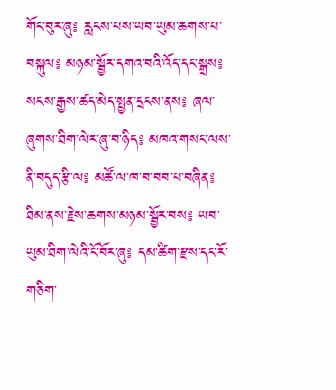གོང་བུར་ཞུ༔ རླངས་པས་ཡབ་ཡུམ་ཆགས་པ་བསྐུལ༔ མཉམ་སྦྱོར་དགའ་བའི་འོད་དང་སྒྲས༔ སངས་རྒྱས་ཚད་མེད་སྤྱན་དྲངས་ནས༔ ཞལ་ཞུགས་ཐིག་ལེར་ཞུ་བ་ཉིད༔ མཁའ་གསང་ལས་ནི་བདུད་རྩི་ལ༔ མཚོ་ལ་ཁ་བ་བབ་པ་བཞིན༔ ཐིམ་ནས་རྗེས་ཆགས་མཉམ་སྦྱོར་བས༔ ཡབ་ཡུམ་ཐིག་ལེའི་ངོ་བོར་ཞུ༔ དམ་ཚིག་རྫས་དང་རོ་གཅིག་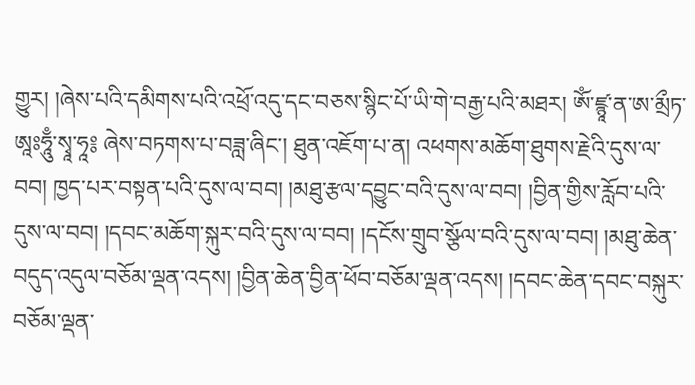གྱུར། །ཞེས་པའི་དམིགས་པའི་འཕྲོ་འདུ་དང་བཅས་སྙིང་པོ་ཡི་གེ་བརྒྱ་པའི་མཐར། ཨོཾ་ཛྙཱ་ན་ཨ་མྲྀཏ་ཨཱཿཧཱུྃ་སྭཱ་ཧཱ༔ ཞེས་བཏགས་པ་བཟླ་ཞིང་། ཐུན་འཇོག་པ་ན། འཕགས་མཆོག་ཐུགས་རྗེའི་དུས་ལ་བབ། ཁྱད་པར་བསྟན་པའི་དུས་ལ་བབ། །མཐུ་རྩལ་དབྱུང་བའི་དུས་ལ་བབ། །བྱིན་གྱིས་རློབ་པའི་དུས་ལ་བབ། །དབང་མཆོག་སྐུར་བའི་དུས་ལ་བབ། །དངོས་གྲུབ་སྩོལ་བའི་དུས་ལ་བབ། །མཐུ་ཆེན་བདུད་འདུལ་བཅོམ་ལྡན་འདས། །བྱིན་ཆེན་བྱིན་ཕོབ་བཅོམ་ལྡན་འདས། །དབང་ཆེན་དབང་བསྐུར་བཅོམ་ལྡན་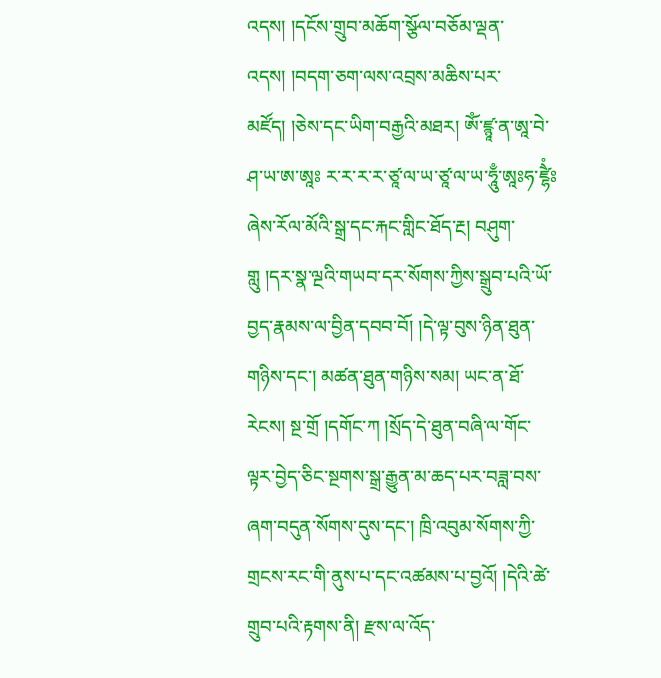འདས། །དངོས་གྲུབ་མཆོག་སྩོལ་བཅོམ་ལྡན་འདས། །བདག་ཅག་ལས་འབྲས་མཆིས་པར་མཛོད། །ཅེས་དང་ཡིག་བརྒྱའི་མཐར། ཨོཾ་ཛྙཱ་ན་ཨཱ་བེ་ཤ་ཡ་ཨ་ཨཱཿ ར་ར་ར་ར་ཙཱ་ལ་ཡ་ཙཱ་ལ་ཡ་ཧཱུྃ་ཨཱཿཧ་ཛྷཻཾཿ ཞེས་རོལ་མོའི་སྒྲ་དང་རྐང་གླིང་ཐོད་རྔ། བཤུག་གླུ །དར་སྣ་ལྔའི་གཡབ་དར་སོགས་ཀྱིས་སྒྲུབ་པའི་ཡོ་བྱད་རྣམས་ལ་བྱིན་དབབ་བོ། །དེ་ལྟ་བུས་ཉིན་ཐུན་གཉིས་དང་། མཚན་ཐུན་གཉིས་སམ། ཡང་ན་ཐོ་རེངས། སྔ་གྲོ །དགོང་ཀ །སྲོད་དེ་ཐུན་བཞི་ལ་གོང་ལྟར་བྱེད་ཅིང་སྔགས་སྒྲ་རྒྱུན་མ་ཆད་པར་བཟླ་བས་ཞག་བདུན་སོགས་དུས་དང་། ཁྲི་འབུམ་སོགས་ཀྱི་གྲངས་རང་གི་ནུས་པ་དང་འཚམས་པ་བྱའོ། །དེའི་ཚེ་གྲུབ་པའི་རྟགས་ནི། རྫས་ལ་འོད་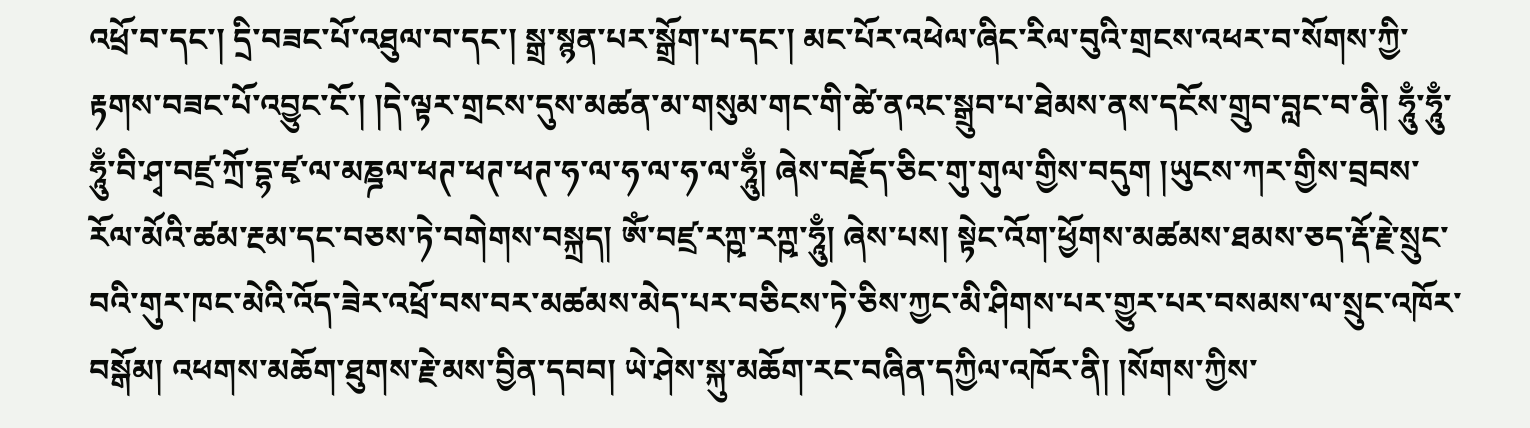འཕྲོ་བ་དང་། དྲི་བཟང་པོ་འཐུལ་བ་དང་། སྒྲ་སྙན་པར་སྒྲོག་པ་དང་། མང་པོར་འཕེལ་ཞིང་རིལ་བུའི་གྲངས་འཕར་བ་སོགས་ཀྱི་རྟགས་བཟང་པོ་འབྱུང་ངོ་། །དེ་ལྟར་གྲངས་དུས་མཚན་མ་གསུམ་གང་གི་ཚེ་ནའང་སྒྲུབ་པ་ཐེམས་ནས་དངོས་གྲུབ་བླང་བ་ནི། ཧཱུྃ་ཧཱུྃ་ཧཱུྃ་བི་ཤྭ་བཛྲ་ཀྲོ་དྷ་ཛྭ་ལ་མཎྜལ་ཕཊ་ཕཊ་ཕཊ་ཧ་ལ་ཧ་ལ་ཧ་ལ་ཧཱུྃ། ཞེས་བརྗོད་ཅིང་གུ་གུལ་གྱིས་བདུག །ཡུངས་ཀར་གྱིས་བྲབས་རོལ་མོའི་ཚམ་རྔམ་དང་བཅས་ཏེ་བགེགས་བསྐྲད། ཨོཾ་བཛྲ་རཀྵ་རཀྵ་ཧཱུྃ། ཞེས་པས། སྟེང་འོག་ཕྱོགས་མཚམས་ཐམས་ཅད་རྡོ་རྗེ་སྲུང་བའི་གུར་ཁང་མེའི་འོད་ཟེར་འཕྲོ་བས་བར་མཚམས་མེད་པར་བཅིངས་ཏེ་ཅིས་ཀྱང་མི་ཤིགས་པར་གྱུར་པར་བསམས་ལ་སྲུང་འཁོར་བསྒོམ། འཕགས་མཆོག་ཐུགས་རྗེ་མས་བྱིན་དབབ། ཡེ་ཤེས་སྐུ་མཆོག་རང་བཞིན་དཀྱིལ་འཁོར་ནི། །སོགས་ཀྱིས་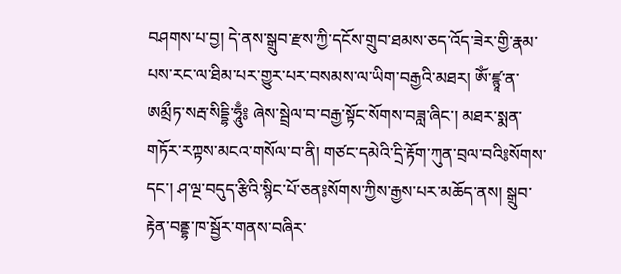བཤགས་པ་བྱ། དེ་ནས་སྒྲུབ་རྫས་ཀྱི་དངོས་གྲུབ་ཐམས་ཅད་འོད་ཟེར་གྱི་རྣམ་པས་རང་ལ་ཐིམ་པར་གྱུར་པར་བསམས་ལ་ཡིག་བརྒྱའི་མཐར། ཨོཾ་ཛྙཱ་ན་ཨམྲྀཏ་སརྦ་སིདྡྷི་ཧཱུྃ༔ ཞེས་སྦྲེལ་བ་བརྒྱ་སྟོང་སོགས་བཟླ་ཞིང་། མཐར་སྨན་གཏོར་རཀྟས་མངའ་གསོལ་བ་ནི། གཙང་དམེའི་དྲི་རྟོག་ཀུན་བྲལ་བའི༔སོགས་དང་། ཤ་ལྔ་བདུད་རྩིའི་སྙིང་པོ་ཅན༔སོགས་ཀྱིས་རྒྱས་པར་མཆོད་ནས། སྒྲུབ་རྟེན་བནྡྷ་ཁ་སྦྱོར་གནས་བཞིར་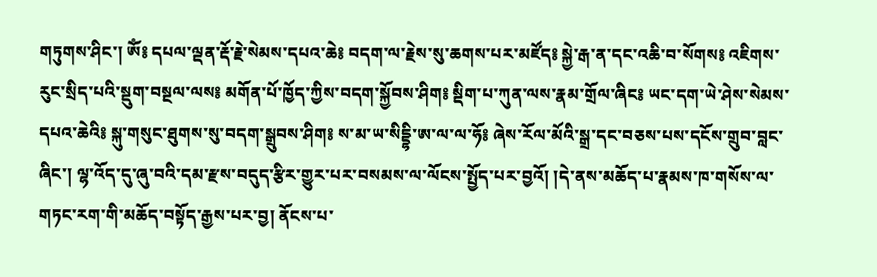གཏུགས་ཤིང་། ཨོཾ༔ དཔལ་ལྡན་རྡོ་རྗེ་སེམས་དཔའ་ཆེ༔ བདག་ལ་རྗེས་སུ་ཆགས་པར་མཛོད༔ སྐྱེ་རྒ་ན་དང་འཆི་བ་སོགས༔ འཇིགས་རུང་སྲིད་པའི་སྡུག་བསྔལ་ལས༔ མགོན་པོ་ཁྱོད་ཀྱིས་བདག་སྐྱོབས་ཤིག༔ སྡིག་པ་ཀུན་ལས་རྣམ་གྲོལ་ཞིང༔ ཡང་དག་ཡེ་ཤེས་སེམས་དཔའ་ཆེའི༔ སྐུ་གསུང་ཐུགས་སུ་བདག་སྒྲུབས་ཤིག༔ ས་མ་ཡ་སིདྡྷི་ཨ་ལ་ལ་ཧོ༔ ཞེས་རོལ་མོའི་སྒྲ་དང་བཅས་པས་དངོས་གྲུབ་བླང་ཞིང་། ལྷ་འོད་དུ་ཞུ་བའི་དམ་རྫས་བདུད་རྩིར་གྱུར་པར་བསམས་ལ་ལོངས་སྤྱོད་པར་བྱའོ། །དེ་ནས་མཆོད་པ་རྣམས་ཁ་གསོས་ལ་གཏང་རག་གི་མཆོད་བསྟོད་རྒྱས་པར་བྱ། ནོངས་པ་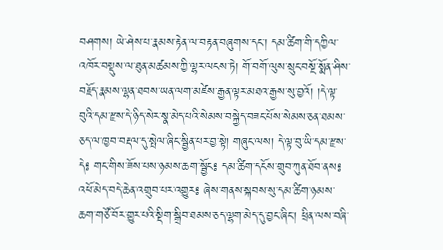བཤགས། ཡེ་ཤེས་པ་རྣམས་རྟེན་ལ་བརྟན་བཞུགས་དང་། དམ་ཚིག་གི་དཀྱིལ་འཁོར་བསྡུས་ལ་ཐུན་མཚམས་ཀྱི་ལྷར་ལངས་ཏེ། གོ་བགོ་ལུས་སྲུང་བསྔོ་སྨོན་ཤིས་བརྗོད་རྣམས་ལྷན་ཐབས་ཡན་ལག་མཛེས་རྒྱན་ལྟར་མཐའ་རྒྱས་སུ་བྱའོ། །དེ་ལྟ་བུའི་དམ་རྫས་དེ་ཉིད་སེར་སྣ་མེད་པའི་སེམས་བསྐྱེད་བཟང་པོས་སེམས་ཅན་ཐམས་ཅད་ལ་ཁྱབ་བརྡལ་དུ་སྤེལ་ཞིང་སྦྱིན་པར་བྱ་སྟེ། གཞུང་ལས། དེ་ལྟ་བུ་ཡི་དམ་རྫས་དེ༔ གང་གིས་ཟོས་པས་ཉམས་ཆག་སྦྱོང༔ དམ་ཚིག་དངོས་གྲུབ་ཀུན་ཐོབ་ནས༔ འཕོ་མེད་བདེ་ཆེན་འགྲུབ་པར་འགྱུར༔ ཞེས་གནས་སྐབས་སུ་དམ་ཚིག་ཉམས་ཆག་གཙོ་བོར་གྱུར་པའི་སྡིག་སྒྲིབ་ཐམས་ཅད་ལྷག་མེད་དུ་བྱང་ཞིང་། ཕྲིན་ལས་བཞི་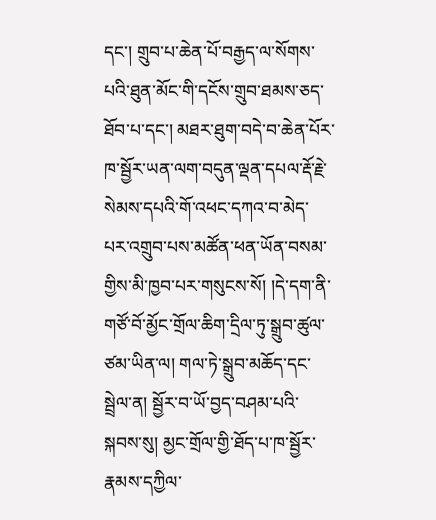དང་། གྲུབ་པ་ཆེན་པོ་བརྒྱད་ལ་སོགས་པའི་ཐུན་མོང་གི་དངོས་གྲུབ་ཐམས་ཅད་ཐོབ་པ་དང་། མཐར་ཐུག་བདེ་བ་ཆེན་པོར་ཁ་སྦྱོར་ཡན་ལག་བདུན་ལྡན་དཔལ་རྡོ་རྗེ་སེམས་དཔའི་གོ་འཕང་དཀའ་བ་མེད་པར་འགྲུབ་པས་མཚོན་ཕན་ཡོན་བསམ་གྱིས་མི་ཁྱབ་པར་གསུངས་སོ། །དེ་དག་ནི་གཙོ་བོ་མྱོང་གྲོལ་ཆིག་དྲིལ་ཏུ་སྒྲུབ་ཚུལ་ཙམ་ཡིན་ལ། གལ་ཏེ་སྒྲུབ་མཆོད་དང་སྦྲེལ་ན། སྦྱོར་བ་ཡོ་བྱད་བཤམ་པའི་སྐབས་སུ། མྱང་གྲོལ་གྱི་ཐོད་པ་ཁ་སྦྱོར་རྣམས་དཀྱིལ་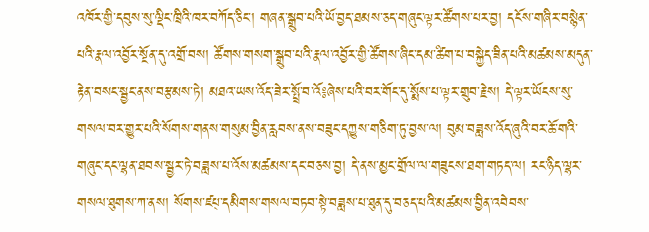འཁོར་གྱི་དབུས་སུ་ལྡིང་ཁྲིའི་ཁར་བཀོད་ཅིང་། གཞན་སྒྲུབ་པའི་ཡོ་བྱད་ཐམས་ཅད་གཞུང་ལྟར་ཚོགས་པར་བྱ། དངོས་གཞིར་བསྙེན་པའི་རྣལ་འབྱོར་སྔོན་དུ་འགྲོ་བས། ཚོགས་གསག་སྒྲུབ་པའི་རྣལ་འབྱོར་གྱི་ཚོགས་ཞིང་དམ་ཚིག་པ་བསྐྱེད་ཟིན་པའི་མཚམས་མདུན་རྟེན་བསང་སྦྱང་ནས་བརྩམས་ཏེ། མཐའ་ཡས་འོད་ཟེར་སྤྲོ་བ་འོ༔ཞེས་པའི་བར་གོང་དུ་སྨོས་པ་ལྟར་གྲུབ་རྗེས། དེ་ལྟར་ཡོངས་སུ་གསལ་བར་གྱུར་པའི་སོགས་གནས་གསུམ་བྱིན་རླབས་ནས་བཟུང་དཀྱུས་གཅིག་ཏུ་བྱས་ལ། བུམ་བཟླས་འོད་ཞུའི་བར་ཆོ་གའི་གཞུང་དང་ལྷན་ཐབས་སྦྱར་ཏེ་བཟླས་པ་འོས་མཚམས་དང་བཅས་བྱ། དེ་ནས་མྱང་གྲོལ་ལ་གཟུངས་ཐག་གཏད་ལ། རང་ཉིད་ལྷར་གསལ་ཐུགས་ཀ་ནས། སོགས་ཛཔ྄་དམིགས་གསལ་བཏབ་སྟེ་བཟླས་པ་ཐུན་དུ་བཅད་པའི་མཚམས་བྱིན་འབེབས་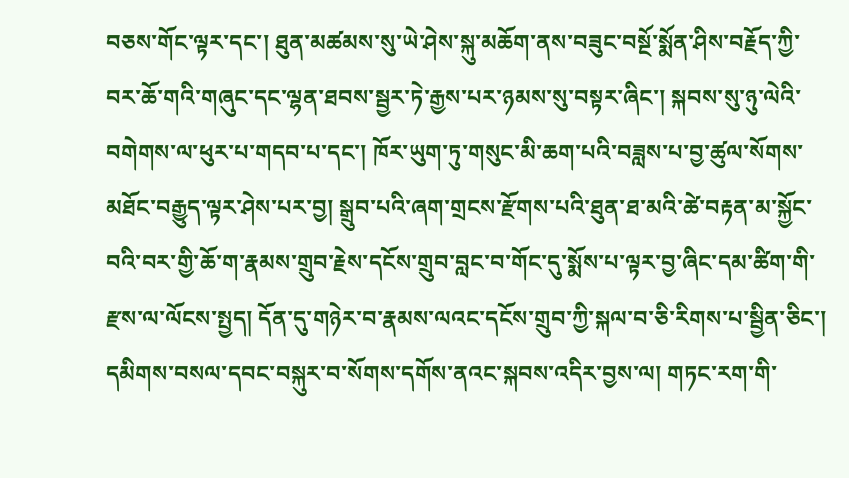བཅས་གོང་ལྟར་དང་། ཐུན་མཚམས་སུ་ཡེ་ཤེས་སྐུ་མཆོག་ནས་བཟུང་བསྔོ་སྨོན་ཤིས་བརྗོད་ཀྱི་བར་ཆོ་གའི་གཞུང་དང་ལྷན་ཐབས་སྦྱར་ཏེ་རྒྱས་པར་ཉམས་སུ་བསྟར་ཞིང་། སྐབས་སུ་ཉུ་ལེའི་བགེགས་ལ་ཕུར་པ་གདབ་པ་དང་། ཁོར་ཡུག་ཏུ་གསུང་མི་ཆག་པའི་བཟླས་པ་བྱ་ཚུལ་སོགས་མཐོང་བརྒྱུད་ལྟར་ཤེས་པར་བྱ། སྒྲུབ་པའི་ཞག་གྲངས་རྫོགས་པའི་ཐུན་ཐ་མའི་ཚེ་བརྟན་མ་སྐྱོང་བའི་བར་གྱི་ཆོ་ག་རྣམས་གྲུབ་རྗེས་དངོས་གྲུབ་བླང་བ་གོང་དུ་སྨོས་པ་ལྟར་བྱ་ཞིང་དམ་ཚིག་གི་རྫས་ལ་ལོངས་སྤྱད། དོན་དུ་གཉེར་བ་རྣམས་ལའང་དངོས་གྲུབ་ཀྱི་སྐལ་བ་ཅི་རིགས་པ་སྦྱིན་ཅིང་། དམིགས་བསལ་དབང་བསྐུར་བ་སོགས་དགོས་ནའང་སྐབས་འདིར་བྱས་ལ། གཏང་རག་གི་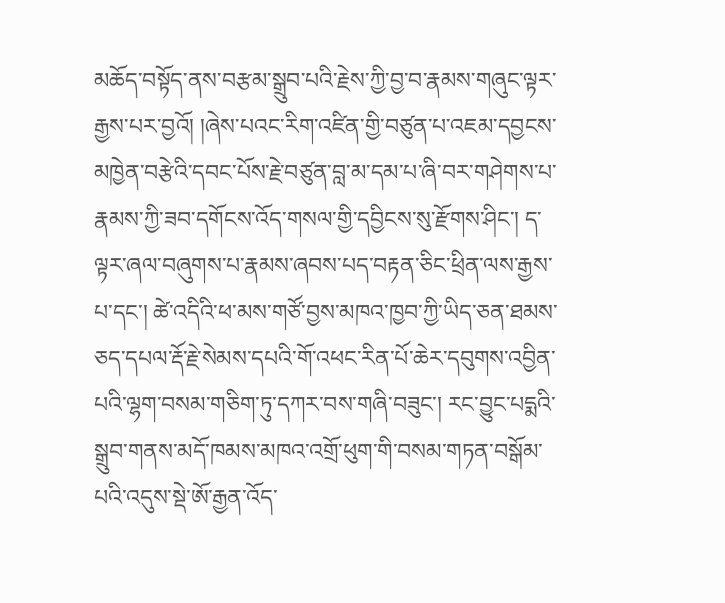མཆོད་བསྟོད་ནས་བརྩམ་སྒྲུབ་པའི་རྗེས་ཀྱི་བྱ་བ་རྣམས་གཞུང་ལྟར་རྒྱས་པར་བྱའོ། །ཞེས་པའང་རིག་འཛིན་གྱི་བཙུན་པ་འཇམ་དབྱངས་མཁྱེན་བརྩེའི་དབང་པོས་རྗེ་བཙུན་བླ་མ་དམ་པ་ཞི་བར་གཤེགས་པ་རྣམས་ཀྱི་ཟབ་དགོངས་འོད་གསལ་གྱི་དབྱིངས་སུ་རྫོགས་ཤིང་། ད་ལྟར་ཞལ་བཞུགས་པ་རྣམས་ཞབས་པད་བརྟན་ཅིང་ཕྲིན་ལས་རྒྱས་པ་དང་། ཚེ་འདིའི་ཕ་མས་གཙོ་བྱས་མཁའ་ཁྱབ་ཀྱི་ཡིད་ཅན་ཐམས་ཅད་དཔལ་རྡོ་རྗེ་སེམས་དཔའི་གོ་འཕང་རིན་པོ་ཆེར་དབུགས་འབྱིན་པའི་ལྷག་བསམ་གཅིག་ཏུ་དཀར་བས་གཞི་བཟུང་། རང་བྱུང་པདྨའི་སྒྲུབ་གནས་མདོ་ཁམས་མཁའ་འགྲོ་ཕུག་གི་བསམ་གཏན་བསྒོམ་པའི་འདུས་སྡེ་ཨོ་རྒྱན་འོད་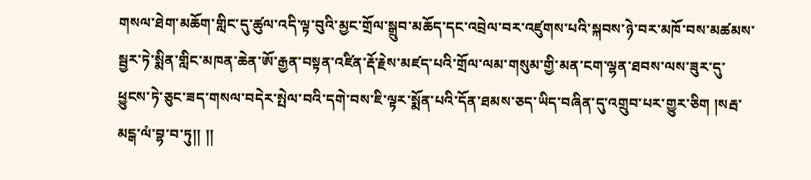གསལ་ཐེག་མཆོག་གླིང་དུ་ཚུལ་འདི་ལྟ་བུའི་མྱང་གྲོལ་སྒྲུབ་མཆོད་དང་འབྲེལ་བར་འཛུགས་པའི་སྐབས་ཉེ་བར་མཁོ་བས་མཚམས་སྦྱར་ཏེ་སྨིན་གླིང་མཁན་ཆེན་ཨོ་རྒྱན་བསྟན་འཛིན་རྡོ་རྗེས་མཛད་པའི་གྲོལ་ལམ་གསུམ་གྱི་མན་ངག་ལྷན་ཐབས་ལས་ཟུར་དུ་ཕྱུངས་ཏེ་ཅུང་ཟད་གསལ་བདེར་སྤེལ་བའི་དགེ་བས་ཇི་ལྟར་སྨོན་པའི་དོན་ཐམས་ཅད་ཡིད་བཞིན་དུ་འགྲུབ་པར་གྱུར་ཅིག །སརྦ་མངྒ་ལཾ་བྷ་བ་ཏུ།། །།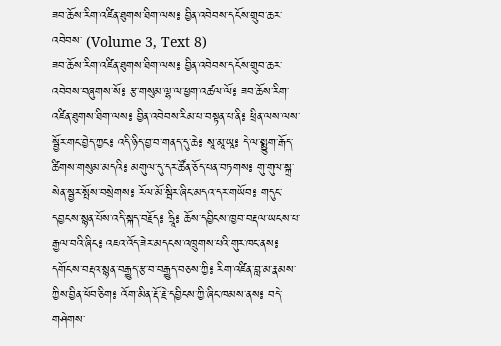ཟབ་ཆོས་རིག་འཛིན་ཐུགས་ཐིག་ལས༔ བྱིན་འབེབས་དངོས་གྲུབ་ཆར་འབེབས་ (Volume 3, Text 8)
ཟབ་ཆོས་རིག་འཛིན་ཐུགས་ཐིག་ལས༔ བྱིན་འབེབས་དངོས་གྲུབ་ཆར་འབེབས་བཞུགས་སོ༔ རྩ་གསུམ་ལྷ་ལ་ཕྱག་འཚལ་ལོ༔ ཟབ་ཆོས་རིག་འཛིན་ཐུགས་ཐིག་ལས༔ བྱིན་འབེབས་རིམ་པ་བསྟན་པ་ནི༔ ཕྲིན་ལས་ལས་སྦྱོར་གང་བྱེད་ཀྱང༔ འདི་ཉིད་བྱ་བ་གནད་དུ་ཆེ༔ སཱ་མཱ་ཡཱ༔ དེ་ལ་སྨྱུག་རྒོད་ཚིགས་གསུམ་མདའི༔ མགུལ་དུ་དར་ཚོན་ཅོད་པན་བཏགས༔ གུ་གུལ་སྐྲ་སེན་སྦྱར་སྤོས་བསྲེགས༔ རོལ་མོ་སྦིར་ཞིང་མདའ་དར་གཡོབ༔ གདུང་དབྱངས་སྙན་པོས་འདི་སྐད་བརྗོད༔ ཧྲཱི༔ ཆོས་དབྱིངས་ཁྱབ་བརྡལ་ཡངས་པ་རྒྱལ་བའི་ཞིང༔ འཇའ་འོད་ཟེར་མདངས་འཁྲུགས་པའི་གུར་ཁང་ནས༔ དགོངས་བརྡའ་སྙན་བརྒྱུད་རྩ་བ་བརྒྱུད་བཅས་ཀྱི༔ རིག་འཛིན་བླ་མ་རྣམས་ཀྱིས་བྱིན་ཕོབ་ཅིག༔ འོག་མིན་རྡོ་རྗེ་དབྱིངས་ཀྱི་ཞིང་ཁམས་ནས༔ བདེ་གཤེགས་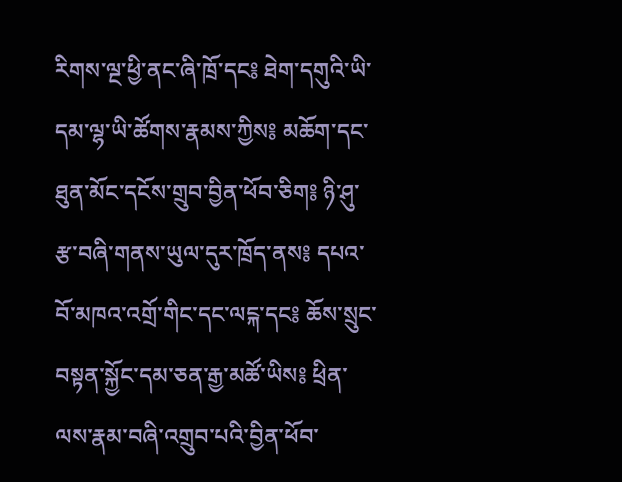རིགས་ལྔ་ཕྱི་ནང་ཞི་ཁྲོ་དང༔ ཐེག་དགུའི་ཡི་དམ་ལྷ་ཡི་ཚོགས་རྣམས་ཀྱིས༔ མཆོག་དང་ཐུན་མོང་དངོས་གྲུབ་བྱིན་ཕོབ་ཅིག༔ ཉི་ཤུ་རྩ་བཞི་གནས་ཡུལ་དུར་ཁྲོད་ནས༔ དཔའ་བོ་མཁའ་འགྲོ་གིང་དང་ལངྐ་དང༔ ཆོས་སྲུང་བསྟན་སྐྱོང་དམ་ཅན་རྒྱ་མཚོ་ཡིས༔ ཕྲིན་ལས་རྣམ་བཞི་འགྲུབ་པའི་བྱིན་ཕོབ་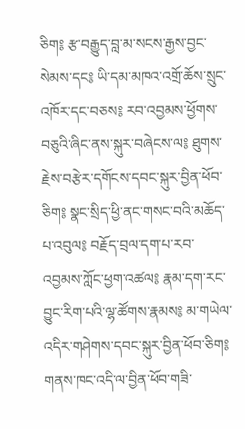ཅིག༔ རྩ་བརྒྱུད་བླ་མ་སངས་རྒྱས་བྱང་སེམས་དང༔ ཡི་དམ་མཁའ་འགྲོ་ཆོས་སྲུང་འཁོར་དང་བཅས༔ རབ་འབྱམས་ཕྱོགས་བཅུའི་ཞིང་ནས་སྐུར་བཞེངས་ལ༔ ཐུགས་རྗེས་བརྩེར་དགོངས་དབང་སྐུར་བྱིན་ཕོབ་ཅིག༔ སྣང་སྲིད་ཕྱི་ནང་གསང་བའི་མཆོད་པ་འབུལ༔ བརྗོད་བྲལ་དག་པ་རབ་འབྱམས་ཀློང་ཕྱག་འཚལ༔ རྣམ་དག་རང་བྱུང་རིག་པའི་ལྷ་ཚོགས་རྣམས༔ མ་གཡེལ་འདིར་གཤེགས་དབང་སྐུར་བྱིན་ཕོབ་ཅིག༔ གནས་ཁང་འདི་ལ་བྱིན་ཕོབ་གཟི་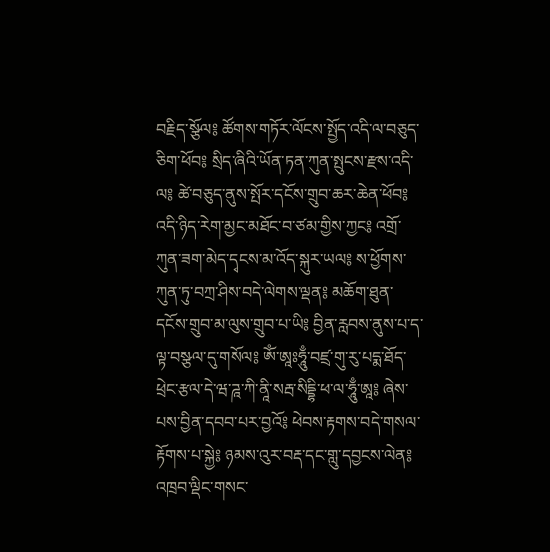བརྗིད་སྩོལ༔ ཚོགས་གཏོར་ལོངས་སྤྱོད་འདི་ལ་བཅུད་ཅིག་ཕོབ༔ སྲིད་ཞིའི་ཡོན་ཏན་ཀུན་སྤུངས་རྫས་འདི་ལ༔ ཚེ་བཅུད་ནུས་སྤོར་དངོས་གྲུབ་ཆར་ཆེན་ཕོབ༔ འདི་ཉིད་རེག་མྱང་མཐོང་བ་ཙམ་གྱིས་ཀྱང༔ འགྲོ་ཀུན་ཟག་མེད་དྭངས་མ་འོད་སྐུར་ཡལ༔ ས་ཕྱོགས་ཀུན་ཏུ་བཀྲ་ཤིས་བདེ་ལེགས་ལྡན༔ མཆོག་ཐུན་དངོས་གྲུབ་མ་ལུས་གྲུབ་པ་ཡི༔ བྱིན་རླབས་ནུས་པ་ད་ལྟ་བསྩལ་དུ་གསོལ༔ ཨོཾ་ཨཱཿཧཱུྃ་བཛྲ་གུ་རུ་པདྨ་ཐོད་ཕྲེང་རྩལ་དེ་ཝ་ཌཱ་ཀི་ནཱི་སརྦ་སིདྡྷི་ཕ་ལ་ཧཱུྃ་ཨཱ༔ ཞེས་པས་བྱིན་དབབ་པར་བྱའོ༔ ཕེབས་རྟགས་བདེ་གསལ་རྟོགས་པ་སྐྱེ༔ ཉམས་འུར་བརྡ་དང་གླུ་དབྱངས་ལེན༔ འཁྲབ་ལྡིང་གསང་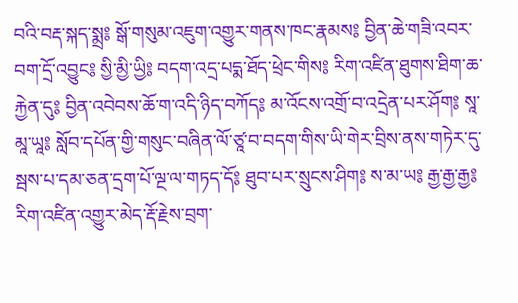བའི་བརྡ་སྐད་སྨྲ༔ སྒོ་གསུམ་འཇུག་འགྱུར་གནས་ཁང་རྣམས༔ བྱིན་ཆེ་གཟི་འབར་བག་དྲོ་འབྱུང༔ སྱི་མྱི་ཡྱི༔ བདག་འདྲ་པདྨ་ཐོད་ཕྲེང་གིས༔ རིག་འཛིན་ཐུགས་ཐིག་ཆ་རྐྱེན་དུ༔ བྱིན་འབེབས་ཆོ་ག་འདི་ཉིད་བཀོད༔ མ་འོངས་འགྲོ་བ་འདྲེན་པར་ཤོག༔ སཱ་མཱ་ཡཱ༔ སློབ་དཔོན་གྱི་གསུང་བཞིན་ལོ་ཙཱ་བ་བདག་གིས་ཡི་གེར་བྲིས་ནས་གཏེར་དུ་སྦས་པ་དམ་ཅན་དྲག་པོ་ལྔ་ལ་གཏད་དོ༔ ཐུབ་པར་སྲུངས་ཤིག༔ ས་མ་ཡ༔ རྒྱ་རྒྱ་རྒྱ༔ རིག་འཛིན་འགྱུར་མེད་རྡོ་རྗེས་བྲག་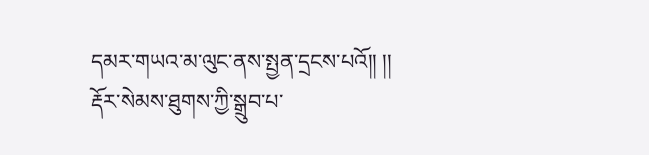དམར་གཡའ་མ་ལུང་ནས་སྤྱན་དྲངས་པའོ།། །།
རྡོར་སེམས་ཐུགས་ཀྱི་སྒྲུབ་པ་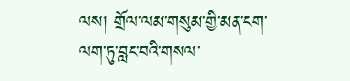ལས། གྲོལ་ལམ་གསུམ་གྱི་མན་ངག་ལག་ཏུ་བླང་བའི་གསལ་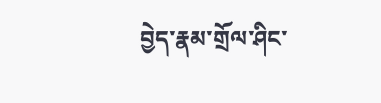བྱེད་རྣམ་གྲོལ་ཤིང་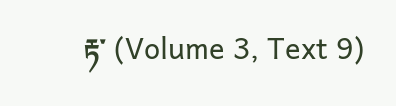རྟ་ (Volume 3, Text 9)